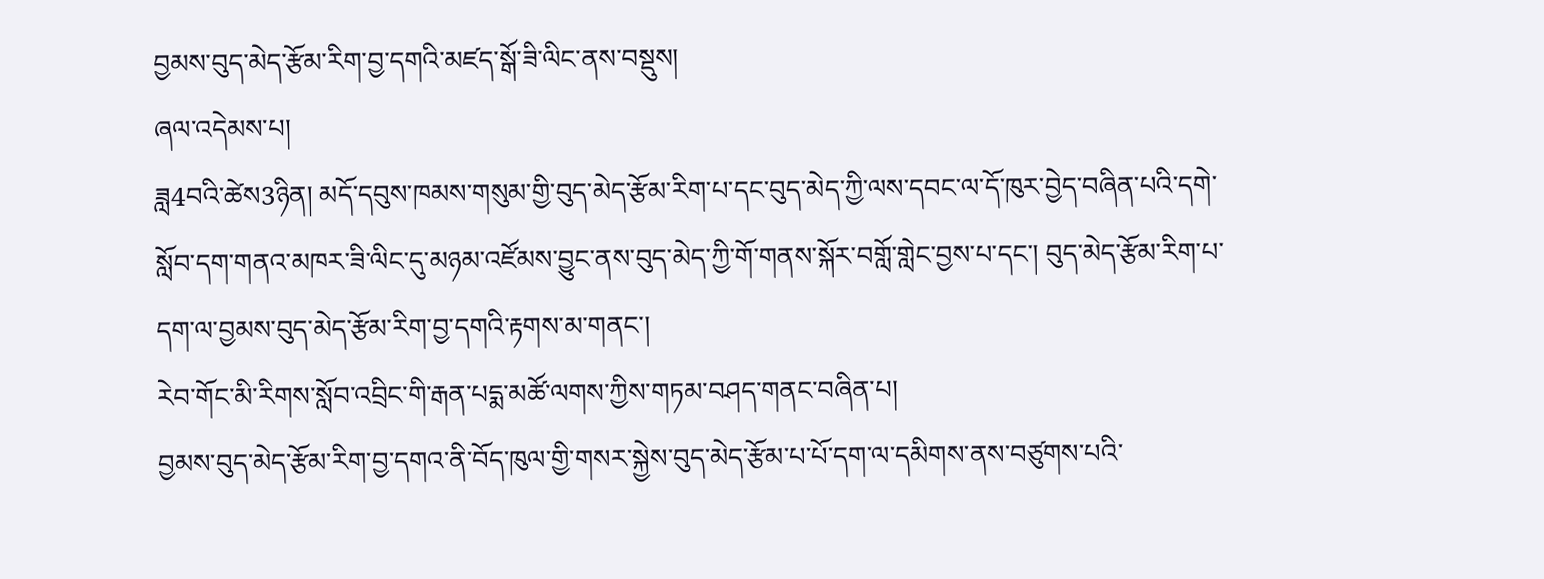བྱམས་བུད་མེད་རྩོམ་རིག་བྱ་དགའི་མཛད་སྒོ་ཟི་ལིང་ནས་བསྡུས།
ཞལ་འདེམས་པ།
ཟླ4བའི་ཚེས3ཉིན། མདོ་དབུས་ཁམས་གསུམ་གྱི་བུད་མེད་རྩོམ་རིག་པ་དང་བུད་མེད་ཀྱི་ལས་དབང་ལ་དོ་ཁུར་བྱེད་བཞིན་པའི་དགེ་སློབ་དག་གནའ་མཁར་ཟི་ལིང་དུ་མཉམ་འཛོམས་བྱུང་ནས་བུད་མེད་ཀྱི་གོ་གནས་སྐོར་བགློ་གླེང་བྱས་པ་དང་། བུད་མེད་རྩོམ་རིག་པ་དག་ལ་བྱམས་བུད་མེད་རྩོམ་རིག་བྱ་དགའི་རྟགས་མ་གནང་།
རེབ་གོང་མི་རིགས་སློབ་འབྲིང་གི་རྒན་པདྨ་མཚོ་ལགས་ཀྱིས་གཏམ་བཤད་གནང་བཞིན་པ།
བྱམས་བུད་མེད་རྩོམ་རིག་བྱ་དགའ་ནི་བོད་ཁུལ་གྱི་གསར་སྐྱེས་བུད་མེད་རྩོམ་པ་པོ་དག་ལ་དམིགས་ནས་བཙུགས་པའི་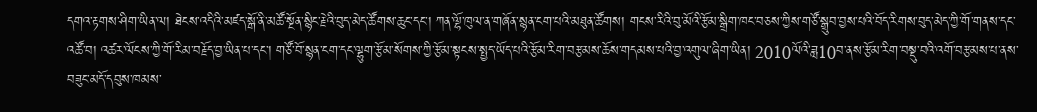དགའ་རྟགས་ཤིག་ཡིན་ལ། ཐེངས་འདིའི་མཛད་སྒོ་ནི་མཚོ་སྔོན་སྙིང་རྗེའི་བུད་མེད་ཚོགས་ཆུང་དང་། ཀན་ལྷོ་ཁུལ་ན་གཞོན་སྙན་ངག་པའི་མཐུན་ཚོགས། གངས་རིའི་བུ་མོའི་རྩོམ་སྒྲིག་ཁང་བཅས་ཀྱིས་གཙོ་སྒྲུབ་བྱས་པའི་བོད་རིགས་བུད་མེད་ཀྱི་གོ་གནས་དང་འཚོ་བ། འཚར་ལོངས་ཀྱི་གོ་རིམ་བརྗོད་བྱ་ཡིན་པ་དང་། གཙོ་བོ་སྙན་ངག་དང་ལྷུག་རྩོམ་སོགས་ཀྱི་རྩོམ་སྟངས་སྤྱད་ཡོད་པའི་རྩོམ་རིག་བརྩམས་ཆོས་གདམས་པའི་བྱ་འགུལ་ཞིག་ཡིན། 2010ལོའི་ཟླ10བ་ནས་རྩོམ་རིག་བསྡུ་བའི་འགོ་བརྩམས་པ་ནས་བཟུང་མདོ་དབུས་ཁམས་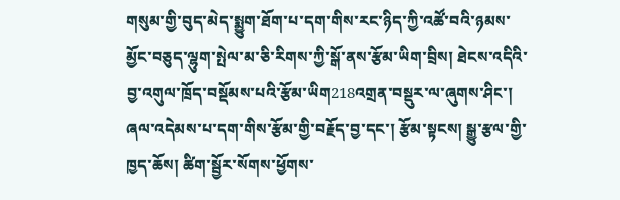གསུམ་གྱི་བུད་མེད་སྨྱུག་ཐོག་པ་དག་གིས་རང་ཉིད་ཀྱི་འཚོ་བའི་ཉམས་མྱོང་བཅུད་ལྷུག་སྤེལ་མ་ཅི་རིགས་ཀྱི་སྒོ་ནས་རྩོམ་ཡིག་བྲིས། ཐེངས་འདིའི་བྱ་འགུལ་ཁྲོད་བསྡོམས་པའི་རྩོམ་ཡིག218འགྲན་བསྡུར་ལ་ཞུགས་ཤིང་། ཞལ་འདེམས་པ་དག་གིས་རྩོམ་གྱི་བརྗོད་བྱ་དང་། རྩོམ་སྟངས། སྒྱུ་རྩལ་གྱི་ཁྱད་ཆོས། ཚིག་སྦྱོར་སོགས་ཕྱོགས་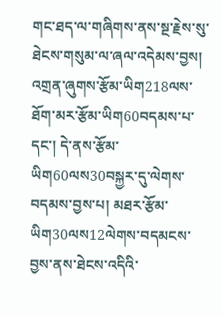གང་ཐད་ལ་གཞིགས་ནས་སྔ་རྗེས་སུ་ཐེངས་གསུམ་ལ་ཞལ་འདེམས་བྱས། འགྲན་ཞུགས་རྩོམ་ཡིག218ལས་ཐོག་མར་རྩོམ་ཡིག60བདམས་པ་དང་། དེ་ནས་རྩོམ་ཡིག60ལས30བསྐྱར་དུ་ལེགས་བདམས་བྱས་པ། མཐར་རྩོམ་ཡིག30ལས12ལེགས་བདམངས་བྱས་ནས་ཐེངས་འདིའི་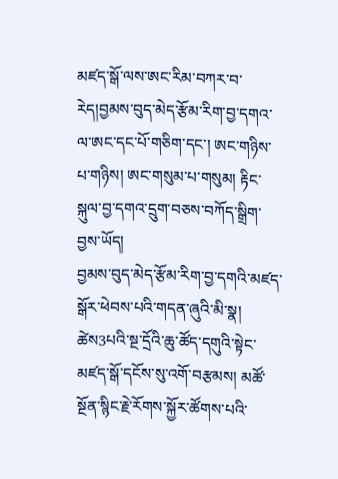མཛད་སྒོ་ལས་ཨང་རིམ་བཀར་བ་རེད།བྱམས་བུད་མེད་རྩོམ་རིག་བྱ་དགའ་ལ་ཨང་དང་པོ་གཅིག་དང་། ཨང་གཉིས་པ་གཉིས། ཨང་གསུམ་པ་གསུམ། རྟིང་སྐུལ་བྱ་དགའ་དྲུག་བཅས་བཀོད་སྒྲིག་བྱས་ཡོད།
བྱམས་བུད་མེད་རྩོམ་རིག་བྱ་དགའི་མཛད་སྒོར་ཕེབས་པའི་གདན་ཞུའི་མི་སྣ།
ཚེས3པའི་སྔ་དྲོའི་ཆུ་ཚོད་དགུའི་སྟེང་མཛད་སྒོ་དངོས་སུ་འགོ་བརྩམས། མཚོ་སྔོན་སྙིང་རྗེ་རོགས་སྐྱོར་ཚོགས་པའི་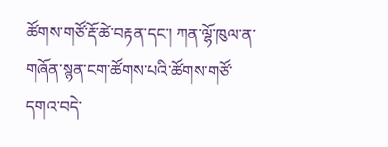ཚོགས་གཙོ་རྡོ་ཚེ་བརྟན་དང་། ཀན་ལྷོ་ཁུལ་ན་གཞོན་སྙན་ངག་ཚོགས་པའི་ཚོགས་གཙོ་དགའ་བདེ་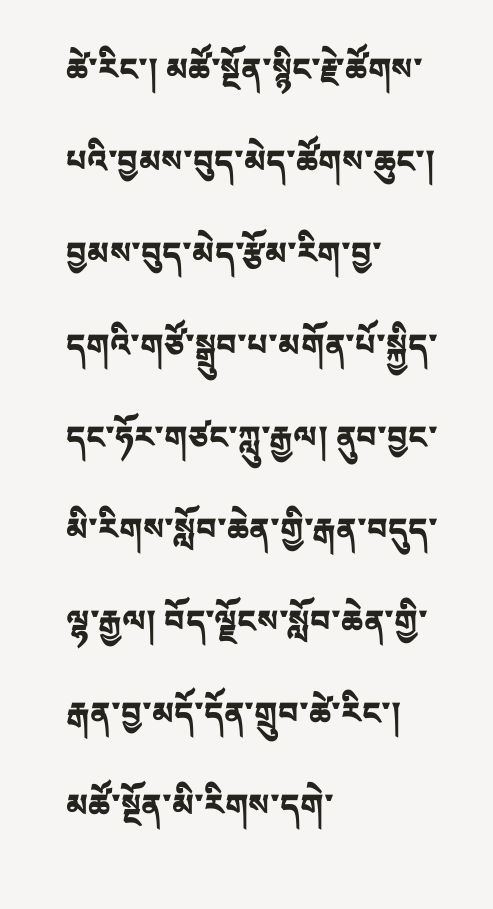ཚེ་རིང་། མཚོ་སྔོན་སྙིང་རྗེ་ཚོགས་པའི་བྱམས་བུད་མེད་ཚོགས་ཆུང་། བྱམས་བུད་མེད་རྩོམ་རིག་བྱ་དགའི་གཙོ་སྒྲུབ་པ་མགོན་པོ་སྐྱིད་དང་ཧོར་གཙང་ཀླུ་རྒྱལ། ནུབ་བྱང་མི་རིགས་སློབ་ཆེན་གྱི་རྒན་བདུད་ལྷ་རྒྱལ། བོད་ལྗོངས་སློབ་ཆེན་གྱི་རྒན་བྱ་མདོ་དོན་གྲུབ་ཚེ་རིང་། མཚོ་སྔོན་མི་རིགས་དགེ་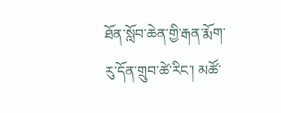ཐོན་སློབ་ཆེན་གྱི་རྒན་རྨོག་རུ་དོན་གྲུབ་ཚེ་རིང་། མཚོ་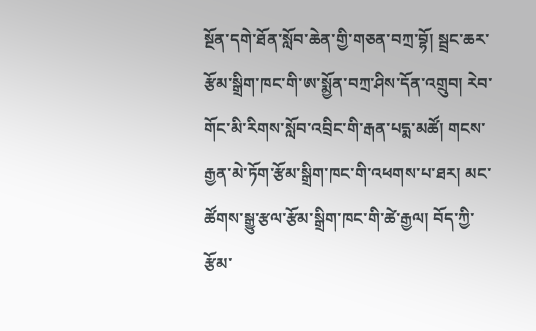སྔོན་དགེ་ཐོན་སློབ་ཆེན་གྱི་གཅན་བཀྲ་བྷོ། སྦྲང་ཆར་རྩོམ་སྒྲིག་ཁང་གི་ཨ་སྨྱོན་བཀྲ་ཤིས་དོན་འགྲུབ། རེབ་གོང་མི་རིགས་སློབ་འབྲིང་གི་རྒན་པདྨ་མཚོ། གངས་རྒྱན་མེ་ཏོག་རྩོམ་སྒྲིག་ཁང་གི་འཕགས་པ་ཐར། མང་ཚོགས་སྒྱུ་རྩལ་རྩོམ་སྒྲིག་ཁང་གི་ཚེ་རྒྱལ། བོད་ཀྱི་རྩོམ་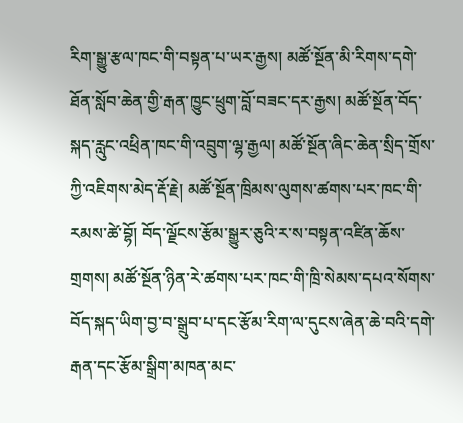རིག་སྒྱུ་རྩལ་ཁང་གི་བསྟན་པ་ཡར་རྒྱས། མཚོ་སྔོན་མི་རིགས་དགེ་ཐོན་སློབ་ཆེན་གྱི་རྒན་ཁྱུང་ཕྲུག་བློ་བཟང་དར་རྒྱས། མཚོ་སྔོན་བོད་སྐད་རླུང་འཕྲིན་ཁང་གི་འབྲུག་ལྷ་རྒྱལ། མཚོ་སྔོན་ཞིང་ཆེན་སྲིད་གྲོས་ཀྱི་འཇིགས་མེད་རྡོ་རྗེ། མཚོ་སྔོན་ཁྲིམས་ལུགས་ཚགས་པར་ཁང་གི་རམས་ཚེ་བྷོ། བོད་ལྗོངས་རྩོམ་སྒྱུར་ཅུའི་ར་ས་བསྟན་འཛིན་ཆོས་གྲགས། མཚོ་སྔོན་ཉིན་རེ་ཚགས་པར་ཁང་གི་ཁྲི་སེམས་དཔའ་སོགས་བོད་སྐད་ཡིག་བྱ་བ་སྒྲུབ་པ་དང་རྩོམ་རིག་ལ་དུངས་ཞེན་ཆེ་བའི་དགེ་རྒན་དང་རྩོམ་སྒྲིག་མཁན་མང་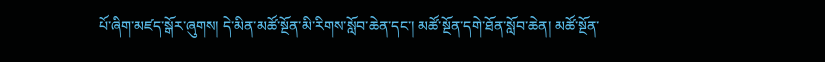པོ་ཞིག་མཛད་སྒོར་ཞུགས། དེ་མིན་མཚོ་སྔོན་མི་རིགས་སློབ་ཆེན་དང་། མཚོ་སྔོན་དགེ་ཐོན་སློབ་ཆེན། མཚོ་སྔོན་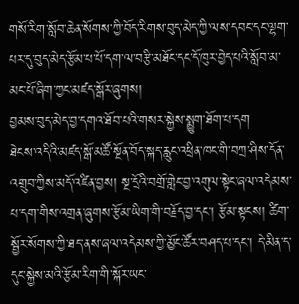གསོ་རིག་སློབ་ཆེན་སོགས་ཀྱི་བོད་རིགས་བུད་མེད་ཀྱི་ལས་དབང་དང་ལྷག་པར་དུ་བུད་མེད་རྩོམ་པ་པོ་དག་ལ་བརྩི་མཐོང་དང་དོ་ཁུར་བྱེད་པའི་སློབ་མ་མང་པོ་ཞིག་ཀྱང་མཛད་སྒོར་ཞུགས།
བྱམས་བུད་མེད་བྱ་དགའ་ཐོབ་པའི་གསར་སྐྱེས་སྨྱུག་ཐོག་པ་དག
ཐེངས་འདིའི་མཛད་སྒོ་མཚོ་སྔོན་བོད་སྐད་རླུང་འཕྲིན་ཁང་གི་བཀྲ་ཤིས་དོན་འགྲུབ་ཀྱིས་མདོ་འཛིན་བྱས། སྔ་དྲོའི་བགྲོ་གླེང་བྱ་འགུལ་སྟེང་ཞལ་འདེམས་པ་དག་གིས་འགྲན་ཞུགས་རྩོམ་ཡིག་གི་བརྗོད་བྱ་དང་། རྩོམ་སྟངས། ཚིག་སྦྱོར་སོགས་ཀྱི་ཐད་ནས་ཞལ་འདེམས་ཀྱི་མྱོང་ཚོར་བཤད་པ་དང་། དེ་མིན་ད་དུང་སྐྱེས་མའི་རྩོམ་རིག་གི་སྐོར་ཡང་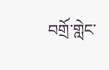བགྲོ་གླེང་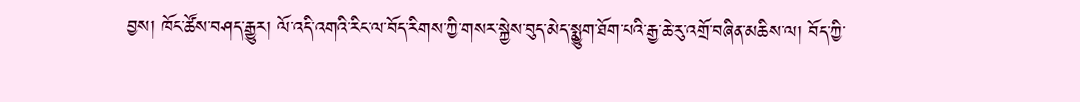བྱས། ཁོང་ཚོས་བཤད་རྒྱུར། ལོ་འདི་འགའི་རིང་ལ་བོད་རིགས་ཀྱི་གསར་སྐྱེས་བུད་མེད་སྨྱུག་ཐོག་པའི་རྒྱ་ཆེ་རུ་འགྲོ་བཞིན་མཆིས་ལ། བོད་ཀྱི་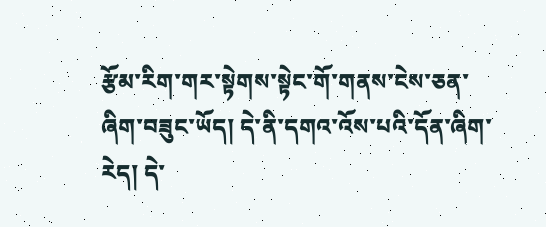རྩོམ་རིག་གར་སྟེགས་སྟེང་གོ་གནས་ངེས་ཅན་ཞིག་བཟུང་ཡོད། དེ་ནི་དགའ་འོས་པའི་དོན་ཞིག་རེད། དེ་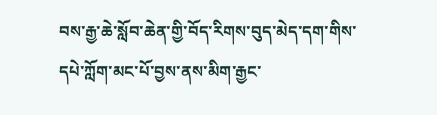བས་རྒྱ་ཆེ་སློབ་ཆེན་གྱི་བོད་རིགས་བུད་མེད་དག་གིས་དཔེ་ཀློག་མང་པོ་བྱས་ནས་མིག་རྒྱང་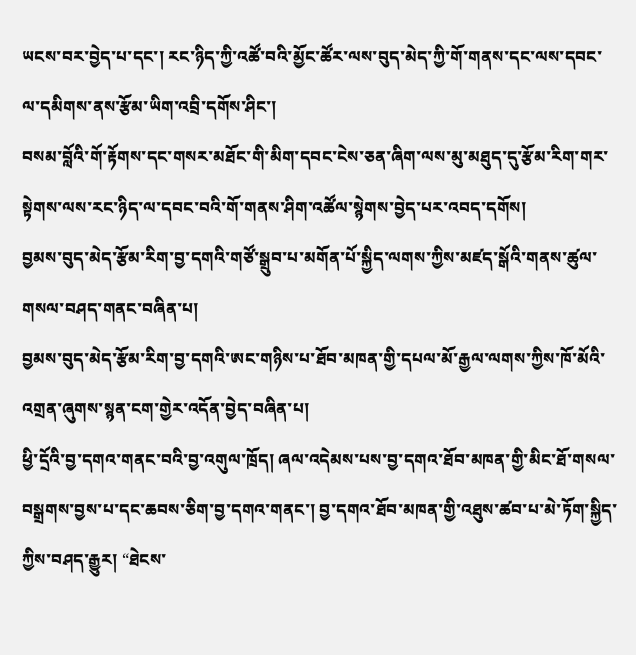ཡངས་བར་བྱེད་པ་དང་། རང་ཉིད་ཀྱི་འཚོ་བའི་མྱོང་ཚོར་ལས་བུད་མེད་ཀྱི་གོ་གནས་དང་ལས་དབང་ལ་དམིགས་ནས་རྩོམ་ཡིག་འབྲི་དགོས་ཤིང་།
བསམ་བློའི་གོ་རྟོགས་དང་གསར་མཐོང་གི་མིག་དབང་ངེས་ཅན་ཞིག་ལས་མུ་མཐུད་དུ་རྩོམ་རིག་གར་སྟེགས་ལས་རང་ཉིད་ལ་དབང་བའི་གོ་གནས་ཤིག་འཚོལ་སྙེགས་བྱེད་པར་འབད་དགོས།
བྱམས་བུད་མེད་རྩོམ་རིག་བྱ་དགའི་གཙོ་སྒྲུབ་པ་མགོན་པོ་སྐྱིད་ལགས་ཀྱིས་མཛད་སྒོའི་གནས་ཚུལ་གསལ་བཤད་གནང་བཞིན་པ།
བྱམས་བུད་མེད་རྩོམ་རིག་བྱ་དགའི་ཨང་གཉིས་པ་ཐོབ་མཁན་གྱི་དཔལ་མོ་རྒྱལ་ལགས་ཀྱིས་ཁོ་མོའི་འགྲན་ཞུགས་སྙན་ངག་གྱེར་འདོན་བྱེད་བཞིན་པ།
ཕྱི་དྲོའི་བྱ་དགའ་གནང་བའི་བྱ་འགུལ་ཁྲོད། ཞལ་འདེམས་པས་བྱ་དགའ་ཐོབ་མཁན་གྱི་མིང་ཐོ་གསལ་བསྒྲགས་བྱས་པ་དང་ཆབས་ཅིག་བྱ་དགའ་གནང་། བྱ་དགའ་ཐོབ་མཁན་གྱི་འཐུས་ཚབ་པ་མེ་ཏོག་སྐྱིད་ཀྱིས་བཤད་རྒྱུར། “ཐེངས་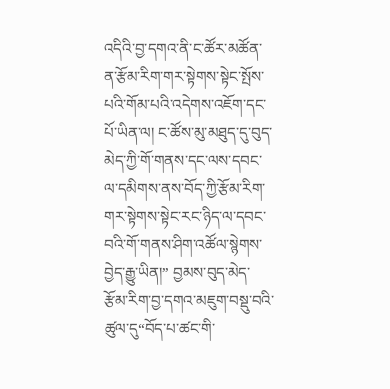འདིའི་བྱ་དགའ་ནི་ང་ཚོར་མཚོན་ན་རྩོམ་རིག་གར་སྟེགས་སྟེང་སྤོས་པའི་གོམ་པའི་འདེགས་འཇོག་དང་པོ་ཡིན་ལ། ང་ཚོས་མུ་མཐུད་དུ་བུད་མེད་ཀྱི་གོ་གནས་དང་ལས་དབང་ལ་དམིགས་ནས་བོད་ཀྱི་རྩོམ་རིག་གར་སྟེགས་སྟེང་རང་ཉིད་ལ་དབང་བའི་གོ་གནས་ཤིག་འཚོལ་སྙེགས་བྱེད་རྒྱུ་ཡིན།” བྱམས་བུད་མེད་རྩོམ་རིག་བྱ་དགའ་མཇུག་བསྡུ་བའི་ཚུལ་དུ“བོད་པ་ཚང་གི་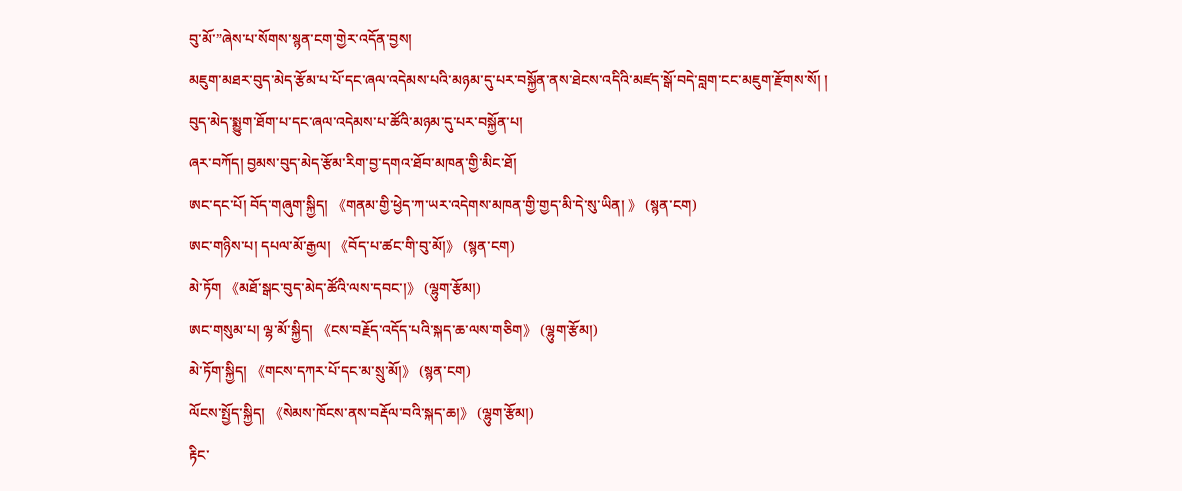བུ་མོ་”ཞེས་པ་སོགས་སྙན་ངག་གྱེར་འདོན་བྱས།
མཇུག་མཐར་བུད་མེད་རྩོམ་པ་པོ་དང་ཞལ་འདེམས་པའི་མཉམ་དུ་པར་བསྐྱོན་ནས་ཐེངས་འདིའི་མཛད་སྒོ་བདེ་བླག་ངང་མཇུག་རྫོགས་སོ། །
བུད་མེད་སྨྱུག་ཐོག་པ་དང་ཞལ་འདེམས་པ་ཚོའི་མཉམ་དུ་པར་བསྐྱོན་པ།
ཞར་བཀོད། བྱམས་བུད་མེད་རྩོམ་རིག་བྱ་དགའ་ཐོབ་མཁན་གྱི་མིང་ཐོ།
ཨང་དང་པོ། བོད་གཞུག་སྐྱིད། 《གནམ་གྱི་ཕྱེད་ཀ་ཡར་འདེགས་མཁན་གྱི་གྱད་མི་དེ་སུ་ཡིན། 》 (སྙན་ངག)
ཨང་གཉིས་པ། དཔལ་མོ་རྒྱལ། 《བོད་པ་ཚང་གི་བུ་མོ།》 (སྙན་ངག)
མེ་ཏོག 《མཐོ་སྒང་བུད་མེད་ཚོའི་ལས་དབང་།》 (ལྷུག་རྩོམ།)
ཨང་གསུམ་པ། ལྷ་མོ་སྐྱིད། 《ངས་བརྗོད་འདོད་པའི་སྐད་ཆ་ལས་གཅིག》 (ལྷུག་རྩོམ།)
མེ་ཏོག་སྐྱིད། 《གངས་དཀར་པོ་དང་མ་སྲུ་མོ།》 (སྙན་ངག)
ལོངས་སྤྱོད་སྐྱིད། 《སེམས་ཁོངས་ནས་བརྡོལ་བའི་སྐད་ཆ།》 (ལྷུག་རྩོམ།)
རྟིང་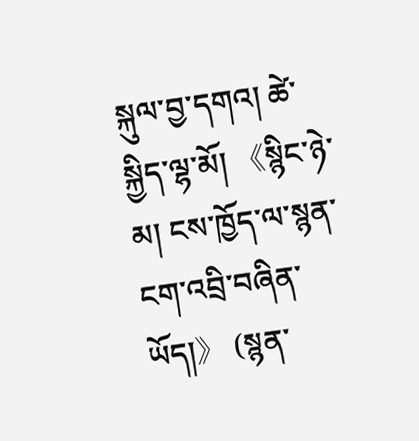སྐུལ་བྱ་དགའ། ཚེ་སྐྱིད་ལྷ་མོ། 《སྙིང་ཉེ་མ། ངས་ཁྱོད་ལ་སྙན་ངག་འབྲི་བཞིན་ཡོད།》 (སྙན་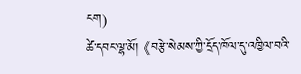ངག)
ཚེ་དབང་ལྷ་མོ། 《བརྩེ་སེམས་ཀྱི་དྲོད་ཁོལ་དུ་འཁྱིལ་བའི་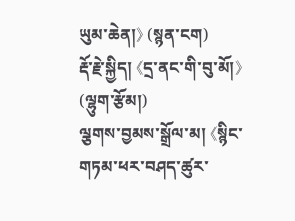ཡུམ་ཆེན།》 (སྙན་ངག)
རྡོ་རྗེ་སྐྱིད། 《དྲ་ནང་གི་བུ་མོ།》(ལྷུག་རྩོམ།)
ལྕགས་བྱམས་སྒྲོལ་མ། 《སྙིང་གཏམ་ཕར་བཤད་ཚུར་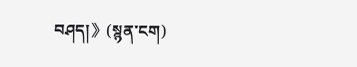བཤད།》(སྙན་ངག)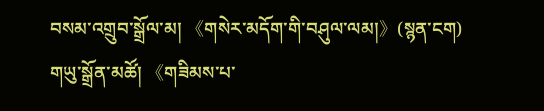བསམ་འགྲུབ་སྒྲོལ་མ། 《གསེར་མདོག་གི་བཤུལ་ལམ།》(སྙན་ངག)
གཡུ་སྒྲོན་མཚོ། 《གཟིམས་པ་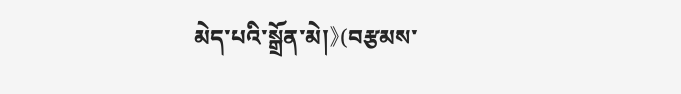མེད་པའི་སྒྲོན་མེ།》(བརྩམས་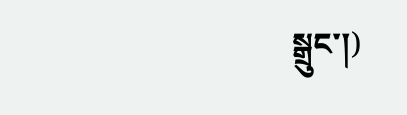སྒྲུང་།)